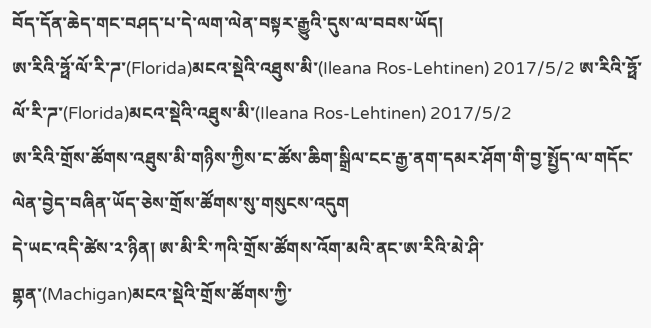བོད་དོན་ཆེད་གང་བཤད་པ་དེ་ལག་ལེན་བསྟར་རྒྱུའི་དུས་ལ་བབས་ཡོད།
ཨ་རིའི་ཧྥོ་ལོ་རི་ཌ་(Florida)མངའ་སྡེའི་འཐུས་མི་(Ileana Ros-Lehtinen) 2017/5/2 ཨ་རིའི་ཧྥོ་ལོ་རི་ཌ་(Florida)མངའ་སྡེའི་འཐུས་མི་(Ileana Ros-Lehtinen) 2017/5/2
ཨ་རིའི་གྲོས་ཚོགས་འཐུས་མི་གཉིས་ཀྱིས་ང་ཚོས་ཆིག་སྒྲིལ་ངང་རྒྱ་ནག་དམར་ཤོག་གི་བྱ་སྤྱོད་ལ་གདོང་ལེན་བྱེད་བཞིན་ཡོད་ཅེས་གྲོས་ཚོགས་སུ་གསུངས་འདུག
དེ་ཡང་འདི་ཚེས་༢་ཉིན། ཨ་མི་རི་ཀའི་གྲོས་ཚོགས་འོག་མའི་ནང་ཨ་རིའི་མེ་ཤི་གྷན་(Machigan)མངའ་སྡེའི་གྲོས་ཚོགས་ཀྱི་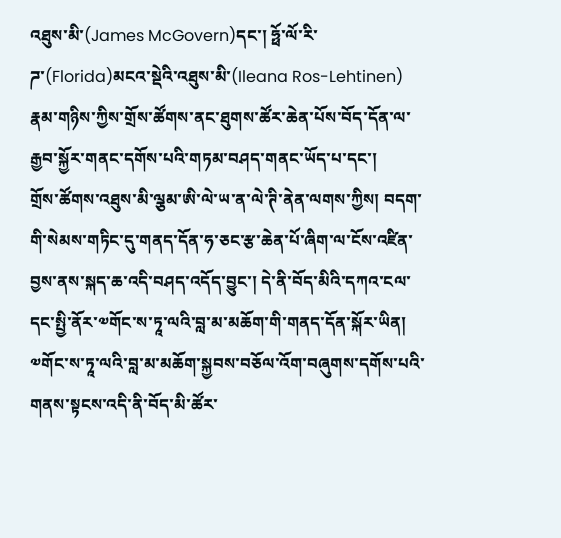འཐུས་མི་(James McGovern)དང་། ཧྥོ་ལོ་རི་ཌ་(Florida)མངའ་སྡེའི་འཐུས་མི་(Ileana Ros-Lehtinen) རྣམ་གཉིས་ཀྱིས་གྲོས་ཚོགས་ནང་ཐུགས་ཚོར་ཆེན་པོས་བོད་དོན་ལ་རྒྱབ་སྐྱོར་གནང་དགོས་པའི་གཏམ་བཤད་གནང་ཡོད་པ་དང་།
གྲོས་ཚོགས་འཐུས་མི་ལྕམ་ཨི་ལེ་ཡ་ན་ལེ་ཊི་ནེན་ལགས་ཀྱིས། བདག་གི་སེམས་གཏིང་དུ་གནད་དོན་ཧ་ཅང་རྩ་ཆེན་པོ་ཞིག་ལ་ངོས་འཛིན་བྱས་ནས་སྐད་ཆ་འདི་བཤད་འདོད་བྱུང་། དེ་ནི་བོད་མིའི་དཀའ་ངལ་དང་སྤྱི་ནོར་༧གོང་ས་ཏཱ་ལའི་བླ་མ་མཆོག་གི་གནད་དོན་སྐོར་ཡིན། ༧གོང་ས་ཏཱ་ལའི་བླ་མ་མཆོག་སྐྱབས་བཅོལ་འོག་བཞུགས་དགོས་པའི་གནས་སྟངས་འདི་ནི་བོད་མི་ཚོར་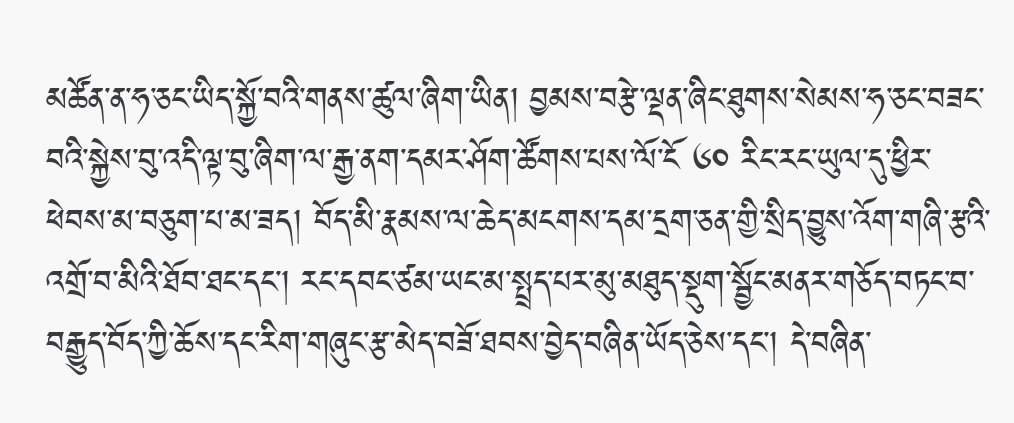མཚོན་ན་ཧ་ཅང་ཡིད་སྐྱོ་བའི་གནས་ཚུལ་ཞིག་ཡིན། བྱམས་བརྩེ་ལྡན་ཞིང་ཐུགས་སེམས་ཧ་ཅང་བཟང་བའི་སྐྱེས་བུ་འདི་ལྟ་བུ་ཞིག་ལ་རྒྱ་ནག་དམར་ཤོག་ཚོགས་པས་ལོ་ངོ ༦༠ རིང་རང་ཡུལ་དུ་ཕྱིར་ཕེབས་མ་བཅུག་པ་མ་ཟད། བོད་མི་རྣམས་ལ་ཆེད་མངགས་དམ་དྲག་ཅན་གྱི་སྲིད་བྱུས་འོག་གཞི་རྩའི་འགྲོ་བ་མིའི་ཐོབ་ཐང་དང་། རང་དབང་ཙམ་ཡང་མ་སྤྲད་པར་མུ་མཐུད་སྡུག་སྦྱོང་མནར་གཅོད་བཏང་བ་བརྒྱུད་བོད་ཀྱི་ཆོས་དང་རིག་གཞུང་རྩ་མེད་བཟོ་ཐབས་བྱེད་བཞིན་ཡོད་ཅེས་དང་། དེ་བཞིན་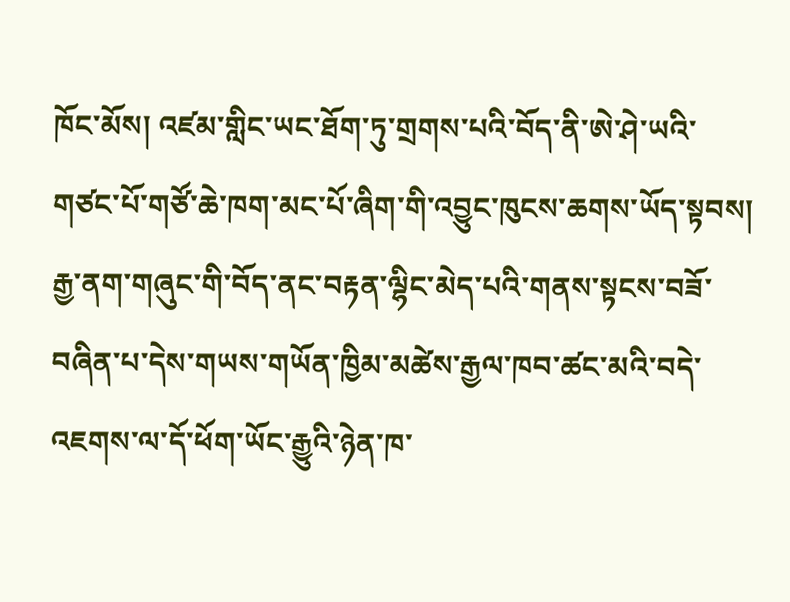ཁོང་མོས། འཛམ་གླིང་ཡང་ཐོག་ཏུ་གྲགས་པའི་བོད་ནི་ཨེ་ཤེ་ཡའི་གཙང་པོ་གཙོ་ཆེ་ཁག་མང་པོ་ཞིག་གི་འབྱུང་ཁུངས་ཆགས་ཡོད་སྟབས། རྒྱ་ནག་གཞུང་གི་བོད་ནང་བརྟན་ལྷིང་མེད་པའི་གནས་སྟངས་བཟོ་བཞིན་པ་དེས་གཡས་གཡོན་ཁྱིམ་མཚེས་རྒྱལ་ཁབ་ཚང་མའི་བདེ་འཇགས་ལ་དོ་ཕོག་ཡོང་རྒྱུའི་ཉེན་ཁ་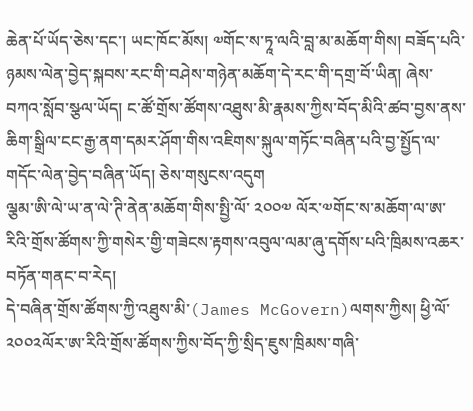ཆེན་པོ་ཡོད་ཅེས་དང་། ཡང་ཁོང་མོས། ༧གོང་ས་ཏཱ་ལའི་བླ་མ་མཆོག་གིས། བཟོད་པའི་ཉམས་ལེན་བྱེད་སྐབས་རང་གི་བཤེས་གཉེན་མཆོག་དེ་རང་གི་དགྲ་བོ་ཡིན། ཞེས་བཀའ་སློབ་སྩལ་ཡོད། ང་ཚོ་གྲོས་ཚོགས་འཐུས་མི་རྣམས་ཀྱིས་བོད་མིའི་ཚབ་བྱས་ནས་ཆིག་སྒྲིལ་ངང་རྒྱ་ནག་དམར་ཤོག་གིས་འཇིགས་སྐུལ་གཏོང་བཞིན་པའི་བྱ་སྤྱོད་ལ་གདོང་ལེན་བྱེད་བཞིན་ཡོད། ཅེས་གསུངས་འདུག
ལྕམ་ཨི་ལེ་ཡ་ན་ལེ་ཊི་ནེན་མཆོག་གིས་སྤྱི་ལོ་ ༢༠༠༧ ལོར་༧གོང་ས་མཆོག་ལ་ཨ་རིའི་གྲོས་ཚོགས་ཀྱི་གསེར་གྱི་གཟེངས་རྟགས་འབུལ་ལམ་ཞུ་དགོས་པའི་ཁྲིམས་འཆར་བཏོན་གནང་བ་རེད།
དེ་བཞིན་གྲོས་ཚོགས་ཀྱི་འཐུས་མི་(James McGovern)ལགས་ཀྱིས། ཕྱི་ལོ་༢༠༠༢ལོར་ཨ་རིའི་གྲོས་ཚོགས་ཀྱིས་བོད་ཀྱི་སྲིད་ཇུས་ཁྲིམས་གཞི་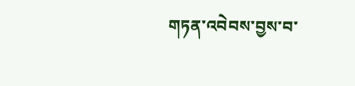གཏན་འབེབས་བྱས་བ་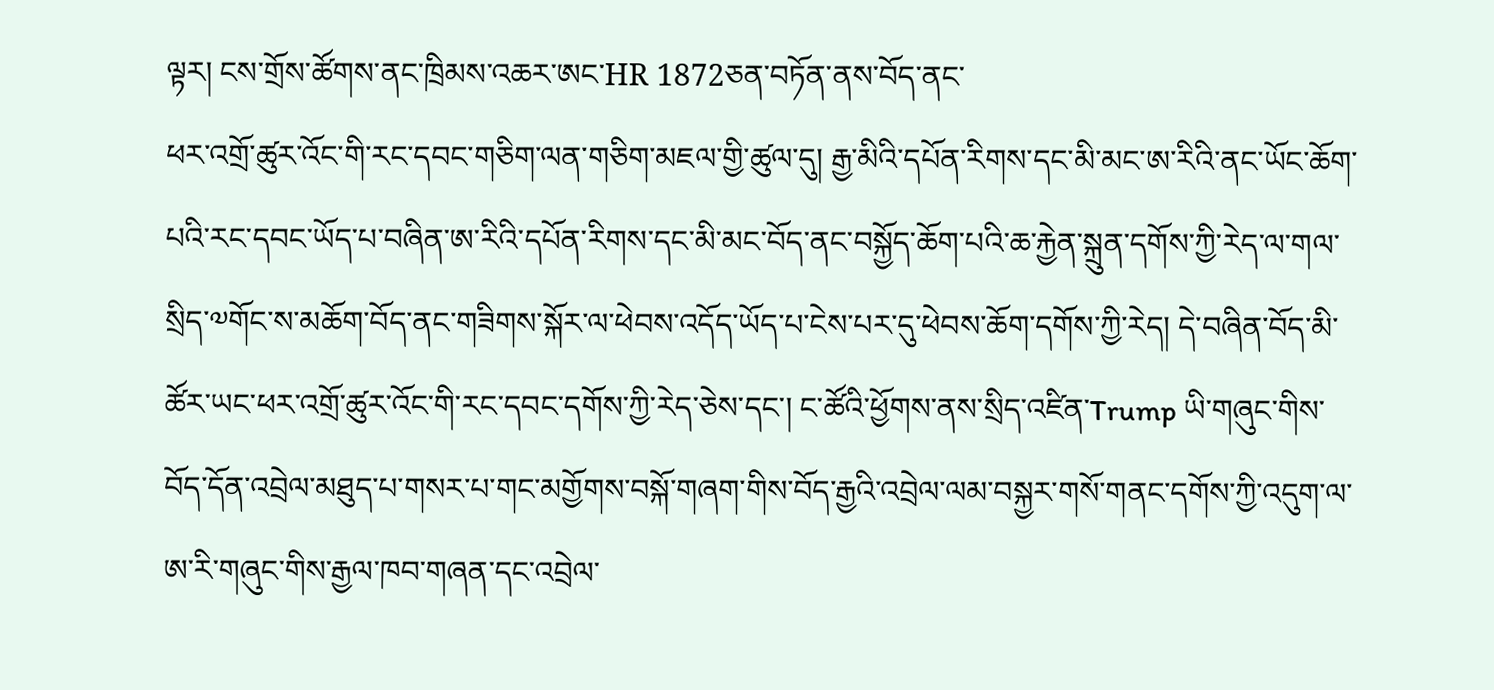ལྟར། ངས་གྲོས་ཚོགས་ནང་ཁྲིམས་འཆར་ཨང་HR 1872ཅན་བཏོན་ནས་བོད་ནང་
ཕར་འགྲོ་ཚུར་འོང་གི་རང་དབང་གཅིག་ལན་གཅིག་མཇལ་གྱི་ཚུལ་དུ། རྒྱ་མིའི་དཔོན་རིགས་དང་མི་མང་ཨ་རིའི་ནང་ཡོང་ཆོག་པའི་རང་དབང་ཡོད་པ་བཞིན་ཨ་རིའི་དཔོན་རིགས་དང་མི་མང་བོད་ནང་བསྐྱོད་ཆོག་པའི་ཆ་རྐྱེན་སྐྲུན་དགོས་ཀྱི་རེད་ལ་གལ་སྲིད་༧གོང་ས་མཆོག་བོད་ནང་གཟིགས་སྐོར་ལ་ཕེབས་འདོད་ཡོད་པ་ངེས་པར་དུ་ཕེབས་ཆོག་དགོས་ཀྱི་རེད། དེ་བཞིན་བོད་མི་ཚོར་ཡང་ཕར་འགྲོ་ཚུར་འོང་གི་རང་དབང་དགོས་ཀྱི་རེད་ཅེས་དང་། ང་ཚོའི་ཕྱོགས་ནས་སྲིད་འཛིན་Trump ཡི་གཞུང་གིས་བོད་དོན་འབྲེལ་མཐུད་པ་གསར་པ་གང་མགྱོགས་བསྐོ་གཞག་གིས་བོད་རྒྱའི་འབྲེལ་ལམ་བསྐྱར་གསོ་གནང་དགོས་ཀྱི་འདུག་ལ་ཨ་རི་གཞུང་གིས་རྒྱལ་ཁབ་གཞན་དང་འབྲེལ་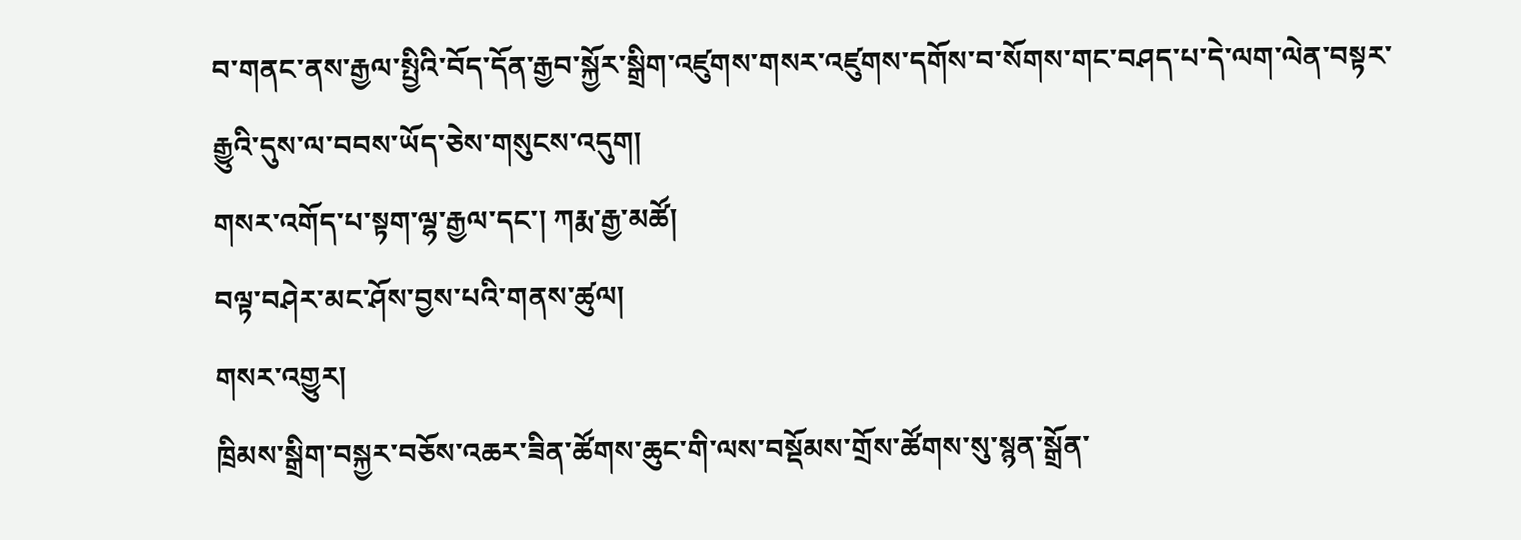བ་གནང་ནས་རྒྱལ་སྤྱིའི་བོད་དོན་རྒྱབ་སྐྱོར་སྒྲིག་འཛུགས་གསར་འཛུགས་དགོས་བ་སོགས་གང་བཤད་པ་དེ་ལག་ལེན་བསྟར་རྒྱུའི་དུས་ལ་བབས་ཡོད་ཅེས་གསུངས་འདུག།
གསར་འགོད་པ་སྟག་ལྷ་རྒྱལ་དང་། ཀརྨ་རྒྱ་མཚོ།
བལྟ་བཤེར་མང་ཤོས་བྱས་པའི་གནས་ཚུལ།
གསར་འགྱུར།
ཁྲིམས་སྒྲིག་བསྐྱར་བཅོས་འཆར་ཟིན་ཚོགས་ཆུང་གི་ལས་བསྡོམས་གྲོས་ཚོགས་སུ་སྙན་སྒྲོན་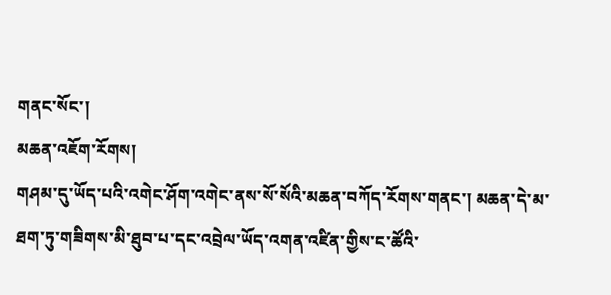གནང་སོང་།
མཆན་འཇོག་རོགས།
གཤམ་དུ་ཡོད་པའི་འགེང་ཤོག་འགེང་ནས་སོ་སོའི་མཆན་བཀོད་རོགས་གནང་། མཆན་དེ་མ་ཐག་ཏུ་གཟིགས་མི་ཐུབ་པ་དང་འབྲེལ་ཡོད་འགན་འཛིན་གྱིས་ང་ཚོའི་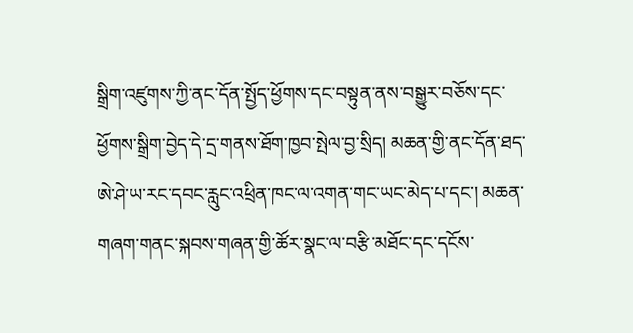སྒྲིག་འཛུགས་ཀྱི་ནང་དོན་སྤྱོད་ཕྱོགས་དང་བསྟུན་ནས་བསྒྱུར་བཅོས་དང་ཕྱོགས་སྒྲིག་བྱེད་དེ་དྲ་གནས་ཐོག་ཁྱབ་སྤེལ་བྱ་སྲིད། མཆན་གྱི་ནང་དོན་ཐད་ཨེ་ཤེ་ཡ་རང་དབང་རླུང་འཕྲིན་ཁང་ལ་འགན་གང་ཡང་མེད་པ་དང་། མཆན་གཞག་གནང་སྐབས་གཞན་གྱི་ཚོར་སྣང་ལ་བརྩི་མཐོང་དང་དངོས་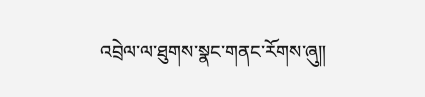འབྲེལ་ལ་ཐུགས་སྣང་གནང་རོགས་ཞུ༎